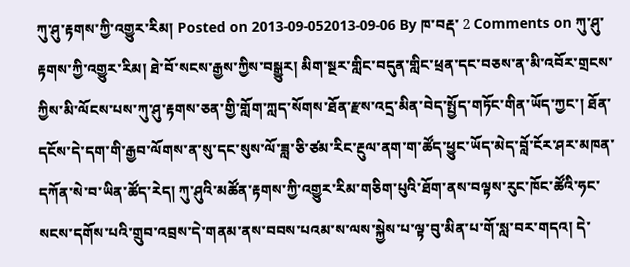ཀུ་ཤུ་རྟགས་ཀྱི་འགྱུར་རིམ། Posted on 2013-09-052013-09-06 By ཁ་བརྡ་ 2 Comments on ཀུ་ཤུ་རྟགས་ཀྱི་འགྱུར་རིམ། ཐེ་བོ་སངས་རྒྱས་ཀྱིས་བསྒྱུར། མིག་སྔར་གླིང་བདུན་གླིང་ཕྲན་དང་བཅས་ན་མི་འབོར་གྲངས་ཀྱིས་མི་ལོངས་པས་ཀུ་ཤུ་རྟགས་ཅན་གྱི་གློག་ཀླད་སོགས་ཐོན་རྫས་འདྲ་མིན་བེད་སྤྱོད་གཏོང་གིན་ཡོད་ཀྱང་། ཐོན་དངོས་དེ་དག་གི་རྒྱབ་ལོགས་ན་སུ་དང་སུས་ལོ་ཟླ་ཅི་ཙམ་རིང་རྔུལ་ནག་ག་ཚོད་ཕྱུང་ཡོད་མེད་བློ་ངོར་ཤར་མཁན་དཀོན་སེ་བ་ཡིན་ཚོད་རེད། ཀུ་ཤུའི་མཚོན་རྟགས་ཀྱི་འགྱུར་རིམ་གཅིག་པུའི་ཐོག་ནས་བལྟས་རུང་ཁོང་ཚོའི་ཧང་སངས་དགོས་པའི་གྲུབ་འབྲས་དེ་གནམ་ནས་བབས་པའམ་ས་ལས་སྐྱེས་པ་ལྟ་བུ་མིན་པ་གོ་སླ་བར་གདའ། དེ་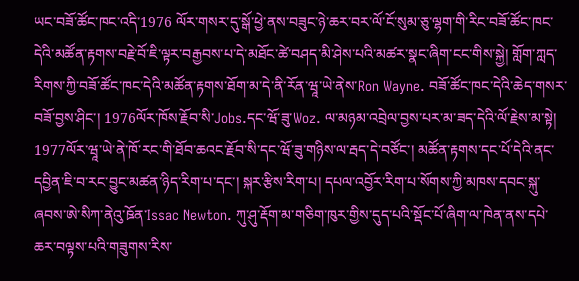ཡང་བཟོ་ཚོང་ཁང་འདི་1976 ལོར་གསར་དུ་སྒོ་ཕྱེ་ནས་བཟུང་ཉེ་ཆར་བར་ལོ་ངོ་སུམ་ཅུ་ལྷག་གི་རིང་བཟོ་ཚོང་ཁང་དེའི་མཚོན་རྟགས་བརྗེ་བོ་ཇི་ལྟར་བརྒྱབས་པ་དེ་མཐོང་ཚེ་བཤད་མི་ཤེས་པའི་མཚར་སྣང་ཞིག་ངང་གིས་སྐྱེ། གློག་ཀླད་རིགས་ཀྱི་བཟོ་ཚོང་ཁང་དེའི་མཚོན་རྟགས་ཐོག་མ་དེ་ནི་རོན་ཝཱ་ཡེ་ནེས་Ron Wayne. བཟོ་ཚོང་ཁང་དེའི་ཆེད་གསར་བཟོ་བྱས་ཤིང་། 1976ལོར་ཁོས་རྗོབ་སི་Jobs.དང་ཝོ་ཟུ་Woz. ལ་མཉམ་འབྲེལ་བྱས་པར་མ་ཟད་དེའི་ལོ་རྗེས་མ་སྟེ། 1977ལོར་ཝཱ་ཡེ་ནེ་ཁོ་རང་གི་ཐོབ་ཆའང་རྗོབ་སི་དང་ཝོ་ཟུ་གཉིས་ལ་རྦད་དེ་བཙོང་། མཚོན་རྟགས་དང་པོ་དེའི་ནང་དབྱིན་ཇི་བ་རང་བྱུང་མཚན་ཉིད་རིག་པ་དང་། སྐར་རྩིས་རིག་པ། དཔལ་འབྱོར་རིག་པ་སོགས་ཀྱི་མཁས་དབང་སྐུ་ཞབས་ཨེ་སིཀ་ནེའུ་ཋོན་Issac Newton. ཀུ་ཤུ་རྡོག་མ་གཅིག་ཁུར་གྱིས་དུད་པའི་སྡོང་པོ་ཞིག་ལ་ཁེན་ནས་དཔེ་ཆར་བལྟས་པའི་གཟུགས་རིས་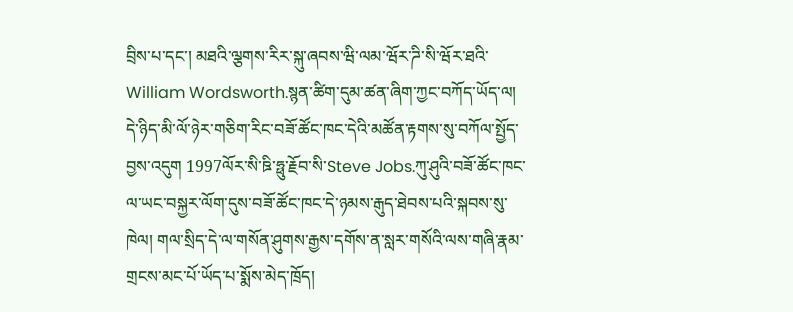བྲིས་པ་དང་། མཐའི་ལྕགས་རིར་སྐུ་ཞབས་ཝི་ལམ་ཝོར་ཌི་སི་ཝོར་ཐའི་William Wordsworth.སྙན་ཚིག་དུམ་ཚན་ཞིག་ཀྱང་བཀོད་ཡོད་ལ། དེ་ཉིད་མི་ལོ་ཉེར་གཅིག་རིང་བཟོ་ཚོང་ཁང་དེའི་མཚོན་རྟགས་སུ་བཀོལ་སྤྱོད་བྱས་འདུག 1997ལོར་སི་ཋི་ཧྥུ་རྗོབ་སི་Steve Jobs.ཀུ་ཤུའི་བཟོ་ཚོང་ཁང་ལ་ཡང་བསྐྱར་ལོག་དུས་བཟོ་ཚོང་ཁང་དེ་ཉམས་རྒུད་ཐེབས་པའི་སྐབས་སུ་ཁེལ། གལ་སྲིད་དེ་ལ་གསོན་ཤུགས་རྒྱས་དགོས་ན་སླར་གསོའི་ལས་གཞི་རྣམ་གྲངས་མང་པོ་ཡོད་པ་སྨོས་མེད་ཁྲོད།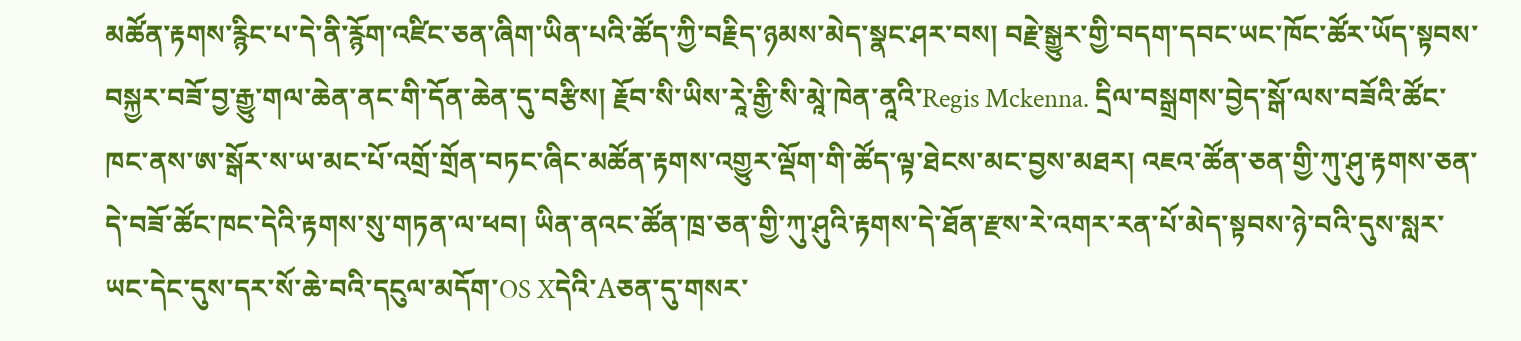མཚོན་རྟགས་རྙིང་པ་དེ་ནི་རྙོག་འཛིང་ཅན་ཞིག་ཡིན་པའི་ཚོད་ཀྱི་བརྗིད་ཉམས་མེད་སྣང་ཤར་བས། བརྗེ་སྒྱུར་གྱི་བདག་དབང་ཡང་ཁོང་ཚོར་ཡོད་སྟབས་བསྐྱར་བཟོ་བྱ་རྒྱུ་གལ་ཆེན་ནང་གི་དོན་ཆེན་དུ་བརྩིས། རྗོབ་སི་ཡིས་རཱེ་རྒྱི་སི་མཱེ་ཁེན་ནཱའི་Regis Mckenna. དྲིལ་བསྒྲགས་བྱེད་སྒོ་ལས་བཟོའི་ཚོང་ཁང་ནས་ཨ་སྒོར་ས་ཡ་མང་པོ་འགྲོ་གྲོན་བཏང་ཞིང་མཚོན་རྟགས་འགྱུར་ལྡོག་གི་ཚོད་ལྟ་ཐེངས་མང་བྱས་མཐར། འཇའ་ཚོན་ཅན་གྱི་ཀུ་ཤུ་རྟགས་ཅན་དེ་བཟོ་ཚོང་ཁང་དེའི་རྟགས་སུ་གཏན་ལ་ཕབ། ཡིན་ནའང་ཚོན་ཁྲ་ཅན་གྱི་ཀུ་ཤུའི་རྟགས་དེ་ཐོན་རྫས་རེ་འགར་རན་པོ་མེད་སྟབས་ཉེ་བའི་དུས་སླར་ཡང་དེང་དུས་དར་སོ་ཆེ་བའི་དངུལ་མདོག་OS Xདེའི་Aཅན་དུ་གསར་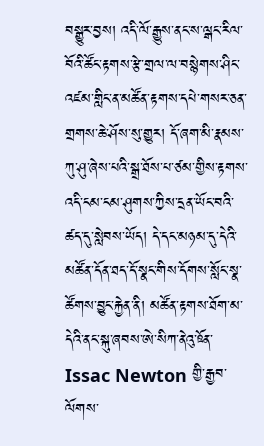བསྒྱུར་བྱས། འདི་ལོ་རྒྱུས་ནང་ས་ལྒང་རིལ་བོའི་ཚོང་རྟགས་རྩེ་གྲལ་ལ་བསྙེགས་ཤིང་འཛམ་གླིང་ན་མཚོན་རྟགས་དཔེ་གསར་ཅན་གྲགས་ཆེ་ཤོས་སུ་གྱུར། དོ་ཞག་མི་རྣམས་ཀུ་ཤུ་ཞེས་པའི་སྒྲ་ཐོས་པ་ཙམ་གྱིས་རྟགས་འདི་ངམ་ངམ་ཤུགས་ཀྱིས་དྲན་ཡོང་བའི་ཚད་དུ་སླེབས་ཡོད། དེ་དང་མཉམ་དུ་དེའི་མཚོན་དོན་ཐད་དོ་སྣང་གིས་དོགས་སློང་སྣ་ཚོགས་བྱུང་རྐྱེན་ནི། མཚོན་རྟགས་ཐོག་མ་དེའི་ནང་སྐུ་ཞབས་ཨེ་སིཀ་ནེའུ་ཋོན་Issac Newton གྱི་རྒྱབ་ལོགས་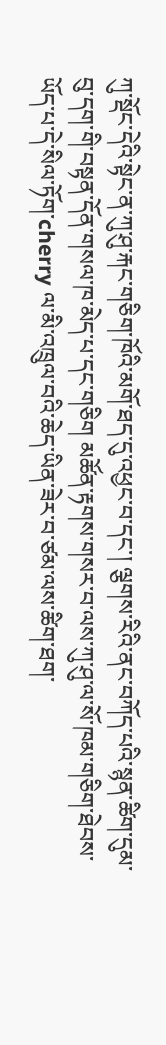ཀུ་སྡོང་དེའི་སྟེང་ན་ཀུ་ཤུ་རྐང་གཅིག་ཁོའི་མགོ་ཐད་དུ་འཕྱང་བ་དང་། ལྕགས་རིའི་ནང་བཀོད་པའི་སྙན་ཚིག་དུམ་བུ་དག་གི་བསྟན་དོན་གསལ་ཁ་མེད་པ་དང་གཅིག མཚོན་རྟགས་གསར་བ་ལས་ཀུ་ཤུ་ལ་སོ་ཁམ་གཅིག་ཐེབས་ཡོད་པ་དེ་སིལ་ཏོག་cherry ལ་མི་འཁྲུལ་བའི་ཆེད་ཡིན་ཟེར་བ་ཙམ་ལས་ཚིག་ཐག་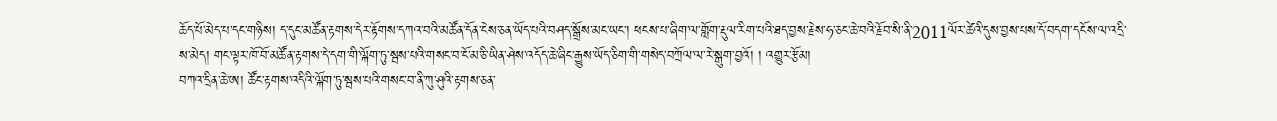ཆོད་པོ་མེད་པ་དང་གཉིས། ད་དུང་མཚོན་རྟགས་དེར་རྟོགས་དཀའ་བའི་མཚོན་དོན་ངེས་ཅན་ཡོད་པའི་བཤད་སྒྲོས་མང་ཡང་། ཕངས་པ་ཞིག་ལ་གློག་རྡུལ་རིག་པའི་ཐད་བྱས་རྗེས་ཧ་ཅང་ཆེ་བའི་རྗོབ་སི་ནི་2011ལོར་ཚེའི་དུས་བྱས་པས་དོ་བདག་དངོས་ལ་འདྲི་ས་མེད། གང་ལྟར་ཁོ་བོ་མཚོན་རྟགས་དེ་དག་གི་ལྐོག་ཏུ་སྦས་པའི་གསང་བ་ངོ་མ་ཅི་ཡིན་ཤེས་འདོད་ཆེ་ཞིང་རྒྱུས་ཡོད་ཅིག་གི་གསེད་བཀྲོལ་ལ་རེ་སྒུག་བྱའོ། ། འགྱུར་རྩོམ།
བཀའ་དྲིན་ཆེ་ཨ། ཚོང་རྟགས་འདིའི་ལྐོག་ཏུ་སྦས་པའི་གསང་བ་ནི་ཀུ་ཤུའི་རྟགས་ཅན་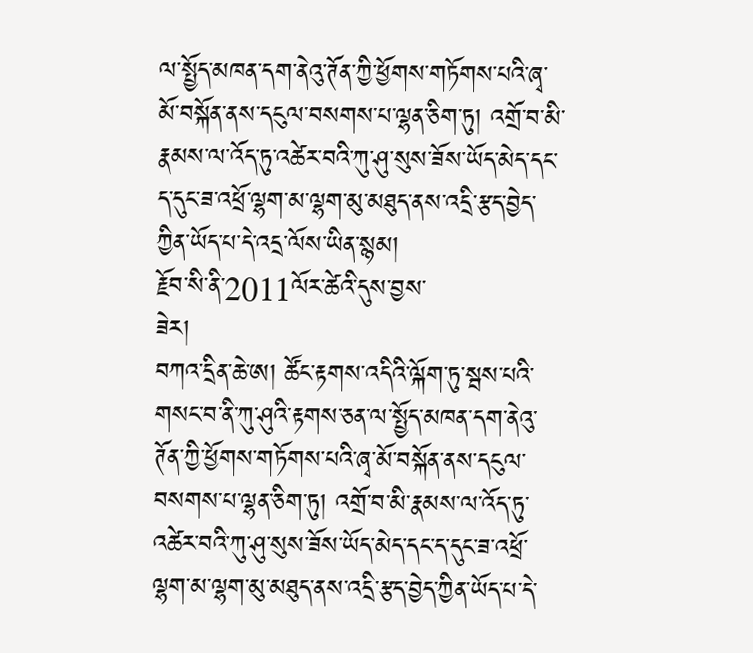ལ་སྤྱོད་མཁན་དག་ནེའུ་ཊོན་ཀྱི་ཕྱོགས་གཏོགས་པའི་ཞྭ་མོ་བསྐོན་ནས་དངུལ་བསགས་པ་ལྷན་ཅིག་ཏུ། འགྲོ་བ་མི་རྣམས་ལ་འོད་ཏུ་འཚེར་བའི་ཀུ་ཤུ་སུས་ཟོས་ཡོད་མེད་དང་ད་དུང་ཟ་འཕྲོ་ལྷག་མ་ལྷག་མུ་མཐུད་ནས་འདྲི་རྩད་བྱེད་ཀྱིན་ཡོད་པ་དེ་འདྲ་ལོས་ཡིན་སྙམ།
རྗོབ་སི་ནི་2011ལོར་ཚེའི་དུས་བྱས་
ཟེར།
བཀའ་དྲིན་ཆེ་ཨ། ཚོང་རྟགས་འདིའི་ལྐོག་ཏུ་སྦས་པའི་གསང་བ་ནི་ཀུ་ཤུའི་རྟགས་ཅན་ལ་སྤྱོད་མཁན་དག་ནེའུ་ཊོན་ཀྱི་ཕྱོགས་གཏོགས་པའི་ཞྭ་མོ་བསྐོན་ནས་དངུལ་བསགས་པ་ལྷན་ཅིག་ཏུ། འགྲོ་བ་མི་རྣམས་ལ་འོད་ཏུ་འཚེར་བའི་ཀུ་ཤུ་སུས་ཟོས་ཡོད་མེད་དང་ད་དུང་ཟ་འཕྲོ་ལྷག་མ་ལྷག་མུ་མཐུད་ནས་འདྲི་རྩད་བྱེད་ཀྱིན་ཡོད་པ་དེ་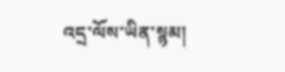འདྲ་ལོས་ཡིན་སྙམ།